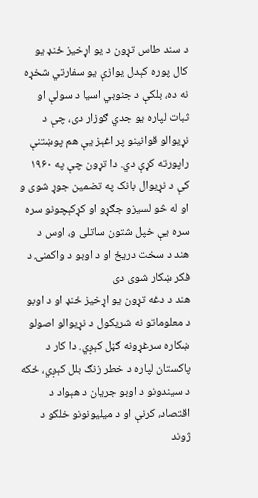د سند طاس تړون د یو اړخیز ځنډ یو کال پوره کېدل یوازې یو سفارتي شخړه نه ده، بلکې د جنوبي اسیا د سولې او ثبات لپاره یو جدي ګوزار دی، چې د نړیوالو قوانینو پر اغېز یې هم پوښتنې راپورته کړې دي. دا تړون چې په ۱۹۶۰ کې د نړیوال بانک په تضمین جوړ شوی و او له څو لسیزو جګړو او کړکېچونو سره سره یې خپل شتون ساتلی و، اوس د هند د سخت دریځ او د اوبو د واکمنۍ د فکر ښکار شوی دی
هند د دغه تړون یو اړخیز ځنډ او د اوبو د معلوماتو نه شریکول د نړیوالو اصولو ښکاره سرغړونه ګڼل کېږي. دا کار د پاکستان لپاره د خطر زنګ بلل کېږي، ځکه د سیندونو د اوبو جریان د هېواد د اقتصاد، کرنې او د میلیونونو خلکو د ژوند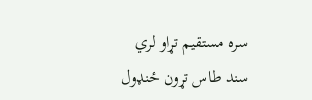سره مستقیم تړاو لري
سند طاس تړون ځنډول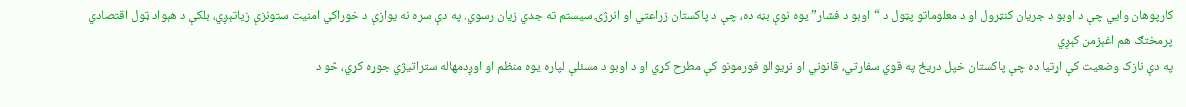کارپوهان وايي چې د اوبو د جریان کنټرول او د معلوماتو پټول د “اوبو د فشار” یوه نوې بڼه ده، چې د پاکستان زراعتي او انرژۍ سیستم ته جدي زیان رسوي. په دې سره نه یوازې د خوراکي امنیت ستونزې زیاتېږي، بلکې د هېواد ټول اقتصادي پرمختګ هم اغېزمن کېږي
په دې نازک وضعیت کې اړتیا ده چې پاکستان خپل دریځ په قوي سفارتي، قانوني او نړیوالو فورمونو کې مطرح کړي او د اوبو د مسئلې لپاره یوه منظم او اوږدمهاله ستراتیژي جوړه کړي، څو د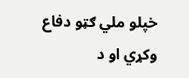خپلو ملي ګټو دفاع وکړي او د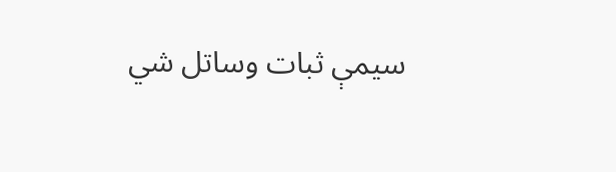سیمې ثبات وساتل شي